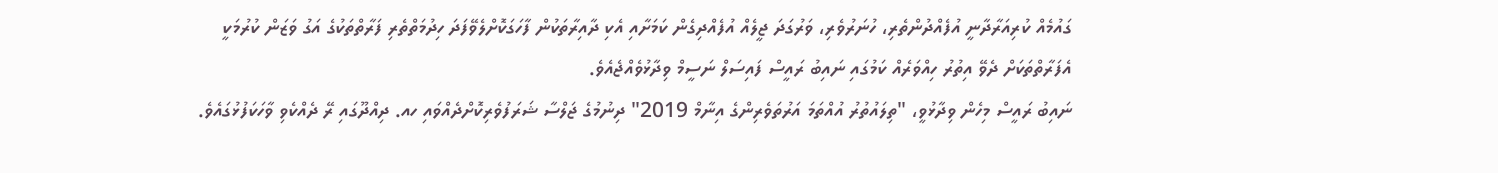ގައުމެއް ކުރިއަރާދާނީ އުފެއްދުންތެރި، ހުނަރުވެރި، ވަރުގަދަ ޖީލެއް އުފެއްދިގެން ކަމަށާއި އެކި ދާއިރާތަކުން ފާހަގަކޮށްލެވޭފަދަ ހިދުމަތްތެރި ފަރާތްތަކުގެ އަގު ވަޒަން ކުރުމަކީ އެފަރާތްތަކަށް ދެވޭ އިތުރު ހިއްވަރެއް ކަމުގައި ނައިބު ރައީސް ފައިސަލް ނަސީމް ވިދާޅުވެއްޖެއެވެ.
ނައިބު ރައީސް މިހެން ވިދާޅުވީ، "ތިލައުތުރު އުއްތަމަ އަރުތަވެރިންގެ އިނާމް 2019" ދިނުމުގެ ޖަލްސާ ޝަރަފުވެރިކޮށްދެއްވައި ހއ. ދިއްދޫގައި ރޭ ދެއްކެވި ވާހަކަފުޅުގައެވެ.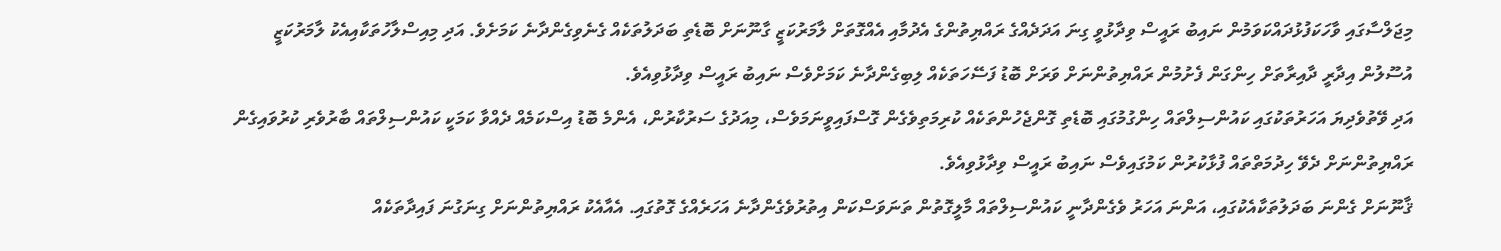މިޖަލްސާގައި ވާހަކަފުޅުދައްކަވަމުން ނައިބު ރައީސް ވިދާޅުވީ ގިނަ އަދަދެއްގެ ރައްޔިތުންގެ އެދުމާއި އެއްގޮތަށް ލާމަރުކަޒީ ގާނޫނަށް ބޮޑެތި ބަދަލުތަކެއް ގެނެވިގެންދާނެ ކަމަށެވެ. އަދި މިއިސްލާހުތަކާއިއެކު ލާމަރުކަޒީ އުސޫލުން އިދާރީ ދާއިރާތަށް ހިންގަން ފެށުމުން ރައްޔިތުންނަށް ވަރަށް ބޮޑު ފަސޭހަތަކެއް ލިބިގެންދާނެ ކަމަށްވެސް ނައިބު ރައީސް ވިދާޅުވިއެވެ.
އަދި ވޭތުވެދިޔަ އަހަރުތަކުގައި ކައުންސިލްތައް ހިންގުމުގައި ބޮޑެތި ގޮންޖެހުންތަކެއް ކުރިމަތިވެގެން ގޮސްފައިވީނަމަވެސް، މިއަދުގެ ސަރުކާރުން، އެންމެ ބޮޑު އިސްކަމެއް ދެއްވާ ކަމަކީ ކައުންސިލްތައް ބާރުވެރި ކުރުވައިގެން ރައްޔިތުންނަށް ދެވޭ ހިދުމަތްތައް ފުޅާކުރުން ކަމުގައިވެސް ނައިބު ރައީސް ވިދާޅުވިއެވެ.
ޤާނޫނަށް ގެންނަ ބަދަލުތަކާއެކުގައި، އަންނަ އަހަރު ވެގެންދާނީ ކައުންސިލްތައް މާލީގޮތުން ތަނަވަސްކަން އިތުރުވެގެންދާނެ އަހަރެއްގެ ގޮތުގައި. އެއާއެކު ރައްޔިތުންނަށް ގިނަގުނަ ފައިދާތަކެއް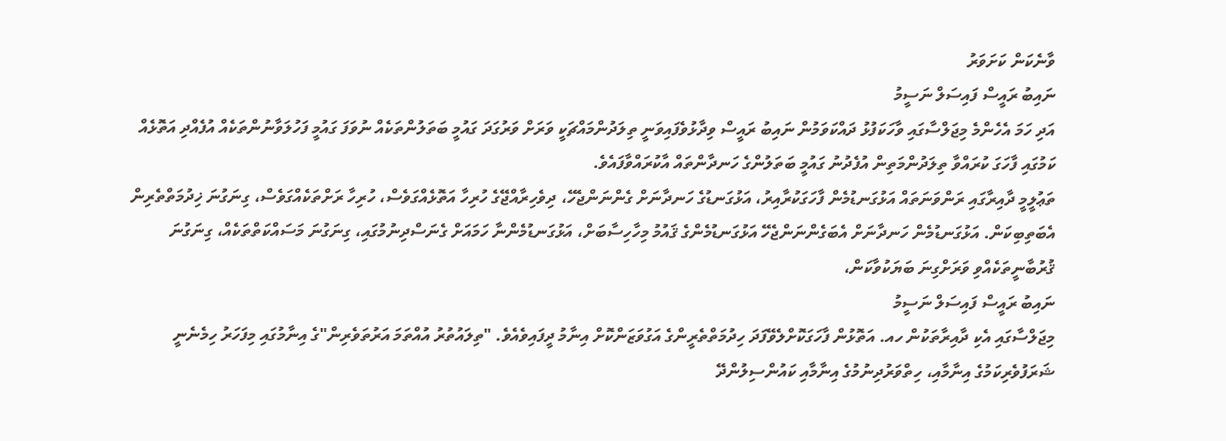ވާނެކަން ކަށަވަރު
ނައިބު ރައީސް ފައިސަލް ނަސީމު
އަދި ހަމަ އެހެންމެ މިޖަލްސާގައި ވާހަކަފުޅު ދައްކަވަމުން ނައިބު ރައީސް ވިދާޅުވެފައިވަނީ ތިލަދުންމައްޗަކީ ވަރަށް ވަރުގަދަ ގައުމީ ބަތަލުންތަކެއް ނުވަފަ ގައުމީ ފަހުލަވާނުންތަކެއް އުފެއްދި އަތޮޅެއް ކަމުގައި ފާހަގަ ކުރައްވާ ތިލަދުންމަތިން އުފެދުނު ގައުމީ ބަތަލުންގެ ހަނދާންތައް އާކުރައްވާފައެވެ.
ތަޢުލީމީ ދާއިރާގައި ރަންވަނަތައް އަޅުގަނޑުމެން ފާހަގަކުރާއިރު، އަޅުގަނޑުގެ ހަނދާނަށް ގެންނަންޖެހޭ، ދިވެހިރާއްޖޭގެ ހުރިހާ އަތޮޅެއްގަވެސް، ހުރިހާ ރަށްތަކެއްގަވެސް، ގިނަގުނަ ޚިދުމަތްތެރިން އެބަތިބިކަން. އަޅުގަނޑުމެން ހަނދާނަށް އެބަގެންނަންޖެހޭ އަޅުގަނޑުމެންގެ ޤައުމު މިހާހިސާބަށް، އަޅުގަނޑުމެންނާ ހަމައަށް ގެނަސްދިނުމުގައި، ގިނަގުނަ މަސައްކަތްތަކެއް، ގިނަގުނަ ޤުރުބާނީތަކެއްވި ވަރަށްގިނަ ބަޔަކުވާކަން،
ނައިބު ރައީސް ފައިސަލް ނަސީމު
މިޖަލްސާގައި އެކި ދާއިރާތަކުން ހއ. އަތޮޅުން ފާހަގަކޮށްލެވޭފަދަ ހިދުމަތްތެރީންގެ އަގުވަޒަންކޮށް އިނާމު ދީފައިވެއެވެ. "ތިލައުތުރު އުއްތަމަ އަރުތަވެރިން"ގެ އިނާމުގައި މިފަހަރު ހިމެނެނީ ޝަރަފުވެރިކަމުގެ އިނާމާއި، ހިތްވަރުދިނުމުގެ އިނާމާއި ކައުންސިލުންދޭ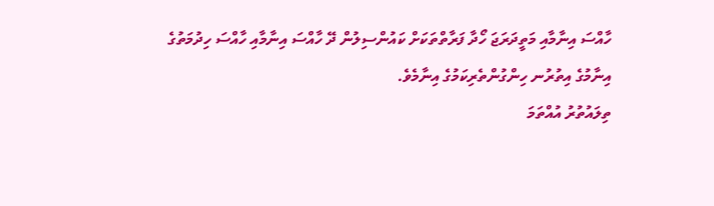ހާއްސަ އިނާމާއި މަތީދަރަޖަ ހޯދާ ފަރާތްތަކަށް ކައުންސިލުން ދޭ ހާއްސަ އިނާމާއި ހާއްސަ ހިދުމަތުގެ އިނާމުގެ އިތުރުނ ހިންގުންތެރިކަމުގެ އިނާމެވެ.
ތިލައުތުރު އުއްތަމަ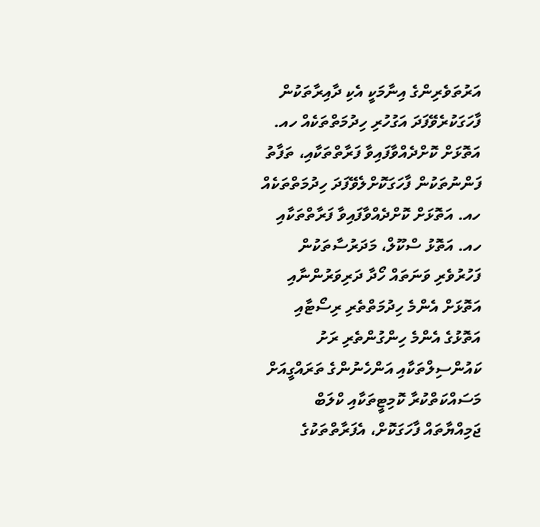އަރުތަވެރިންގެ އިނާމަކީ އެކި ދާއިރާތަކުން ފާހަގަކުރެވޭފަދަ އަގުހުރި ހިދުމަތްތަކެއް ހއ. އަތޮޅަށް ކޮށްދެއްވާފައިވާ ފަރާތްތަކާއި، ތަފާތު ފަންނުތަކުން ފާހަގަކޮށްލެވޭފަދަ ހިދުމަތްތަކެއް ހއ. އަތޮޅަށް ކޮށްދެއްވާފައިވާ ފަރާތްތަކާއި ހއ. އަތޮޅު ސްކޫލް، މަދަރުސާތަކުން ފަހުރުވެރި ވަނަތައް ހޯދާ ދަރިވަރުންނާއި އަތޮޅަށް އެންމެ ހިދުމަތްތެރި ރިސޯޓާއި އަތޮޅުގެ އެންމެ ހިންގުންތެރި ރަށު ކައުންސިލްތަކާއި އަންހެނުންގެ ތަރައްގީއަށް މަސައްކަތްކުރާ ކޮމިޓީތަކާއި ކްލަބް ޖަމިއްޔާތައް ފާހަގަކޮށް، އެފަރާތްތަކުގެ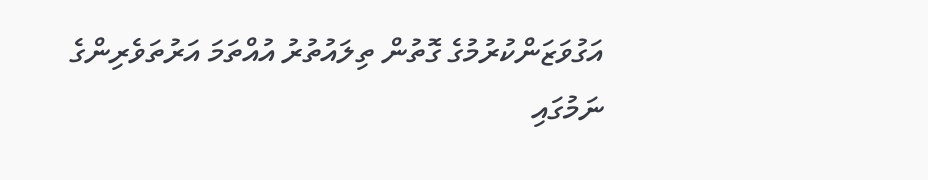އަގުވަޒަންކުރުމުގެ ގޮތުން ތިލައުތުރު އުއްތަމަ އަރުތަވެރިންގެ ނަމުގައި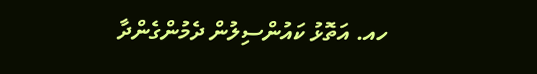ހއ. އަތޮޅު ކައުންސިލުން ދެމުންގެންދާ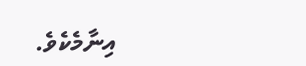އިނާމެކެވެ.